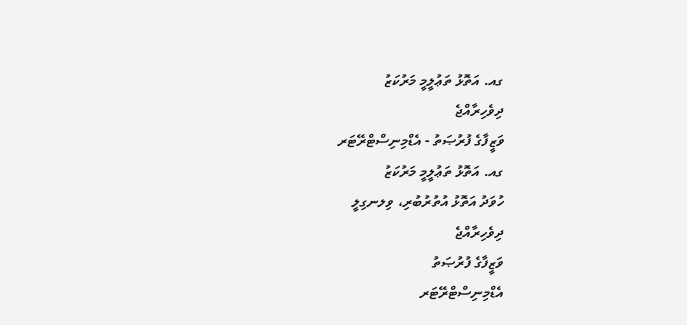ގއ. އަތޮޅު ތަޢުލީމީ މަރުކަޒު
ދިވެހިރާއްޖެ
ވަޒީފާގެ ފުރުޞަތު - އެޑްމިނިސްޓްރޭޓަރ
ގއ. އަތޮޅު ތަޢުލީމީ މަރުކަޒު
ހުވަދު އަތޮޅު އުތުރުބުރި، ވިލނގިލީ
ދިވެހިރާއްޖެ
ވަޒީފާގެ ފުރުޞަތު
އެޑްމިނިސްޓްރޭޓަރ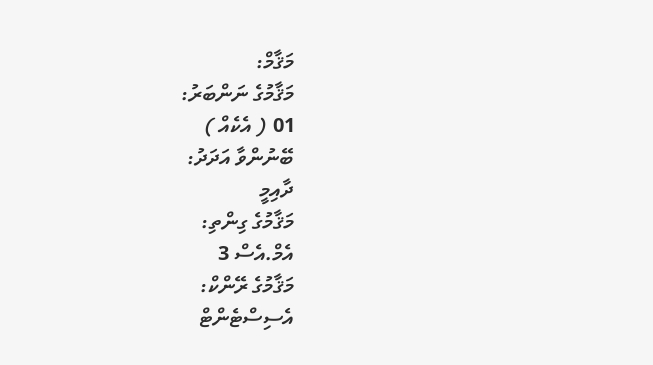މަޤާމް:
މަޤާމުގެ ނަންބަރު:
01 ( އެކެއް )
ބޭނުންވާ އަދަދު:
ދާއިމީ
މަޤާމުގެ ގިންތި:
އެމް.އެސް 3
މަޤާމުގެ ރޭންކް:
އެސިސްޓެންޓް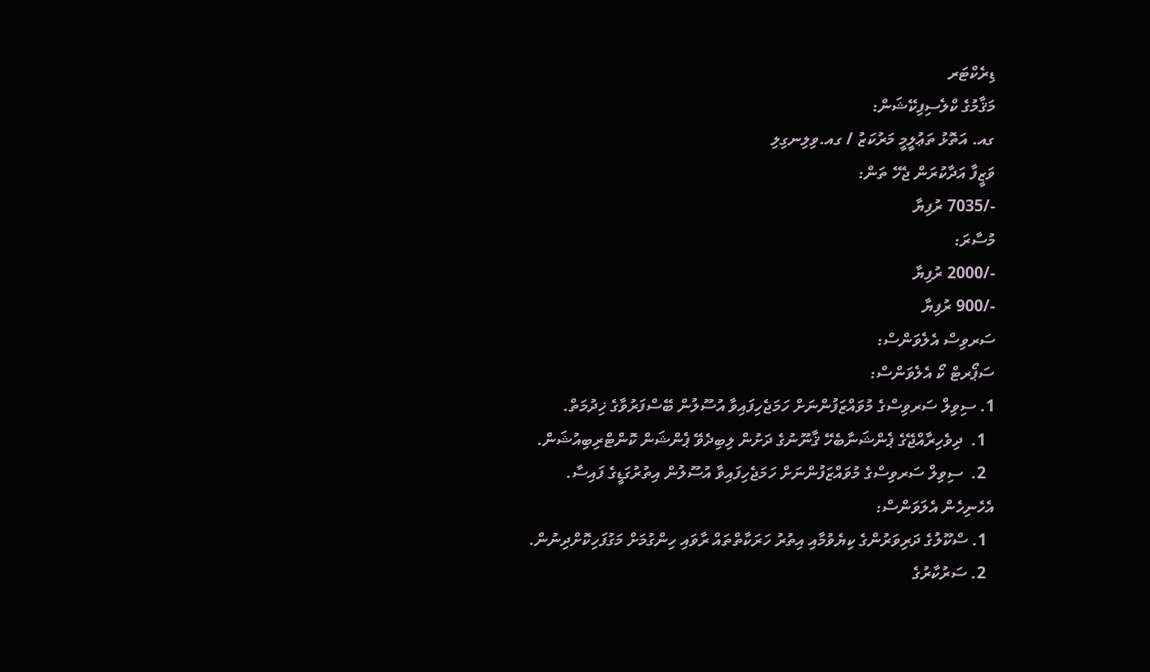ޑިރެކްޓަރ
މަޤާމުގެ ކްލެސިފިކޭޝަން:
ގއ. އަތޮޅު ތަޢުލީމީ މަރުކަޒު / ގއ.ވިލިނގިލި
ވަޒީފާ އަދާކުރަން ޖެހޭ ތަން:
-/7035 ރުފިޔާ
މުސާރަ:
-/2000 ރުފިޔާ
-/900 ރުފިޔާ
ސަރވިސް އެލެވަންސް:
ސަޕޯރޓް ކޯ އެލެވަންސް:
1. ސިވިލް ސަރވިސްގެ މުވައްޒަފުންނަށް ހަމަޖެހިފައިވާ އުސޫލުން ބޭސްފަރުވާގެ ޚިދުމަތް.
  1.  ދިވެހިރާއްޖޭގެ ޕެންޝަނާބެހޭ ޤާނޫނުގެ ދަށުން ލިބިދެވޭ ޕެންޝަން ކޮންޓްރިބިއުޝަން.
  2.  ސިވިލް ސަރވިސްގެ މުވައްޒަފުންނަށް ހަމަޖެހިފައިވާ އުސޫލުން އިތުރުގަޑީގެ ފައިސާ.
އެހެނިހެން އެލަވަންސް:
  1. ސްކޫލުގެ ދަރިވަރުންގެ ކިޔެވުމާއި އިތުރު ހަރަކާތްތައް ރާވައި ހިންގުމަށް މަގުފަހިކޮށްދިނުން.
  2. ސަރުކާރުގެ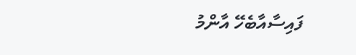ފައިސާއާބެހޭ އާންމު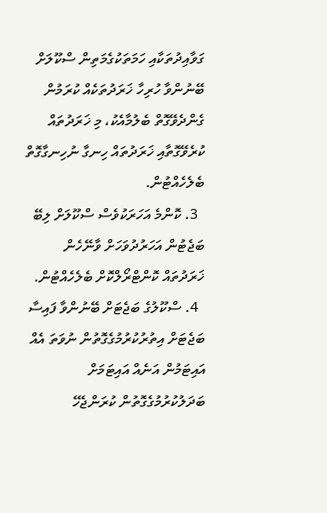ގަވާއިދުތަކާއި ހަމަތަކުގެމަތިން ސްކޫލަށް ބޭނުންވާ ހުރިހާ ޚަރަދުތަކެއް ކުރަމުން ގެންދެވޭގޮތް ބެލުމާއެކު، މި ޚަރަދުތައް ކުރެވޭގޮތާއި ޚަރަދުތައް ހިނގާ ނުހިނގާގޮތް ބެލެހެއްޓުން.
  3. ކޮންމެ އަހަރަކުވެސް ސްކޫލަށް ލިބޭ ބަޖެޓުން އަހަރުދުވަހަށް ވާނޭހެން ޚަރަދުތައް ކޮންޓްރޯލްކޮށް ބެލެހެއްޓުން.
  4. ސްކޫލުގެ ބަޖެޓަށް ބޭނުންވާ ފައިސާ ބަޖެޓަށް އިތުރުކުރުމުގެގޮތުން ނުވަތަ އެއް އައިޓަމުން އަނެއް އައިޓަމަށް ބަދަލުކުރުމުގެގޮތުން ކުރަންޖެހޭ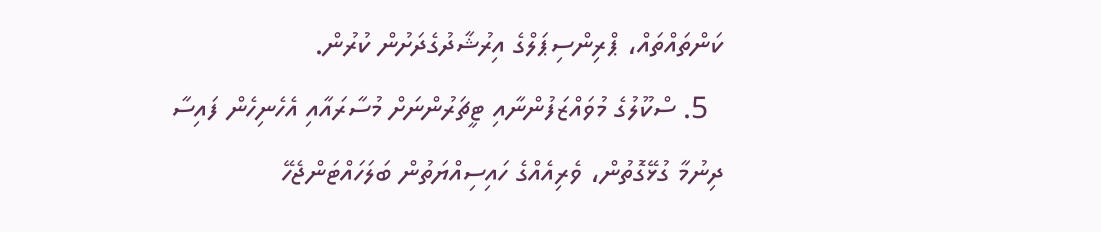ކަންތައްތައް، ޕްރިންސިޕަލްގެ އިރުޝާދުގެދަށުން ކުރުން.
  5. ސްކޫލުގެ މުވައްޒަފުންނާއި ޓީޗަރުންނަށް މުސާރައާއި އެހެނިހެން ފައިސާ ދިނުމާ ގުޅޭގޮތުން، ވެރިއެއްގެ ހައިސިއްޔަތުން ބަލަހައްޓަންޖެހޭ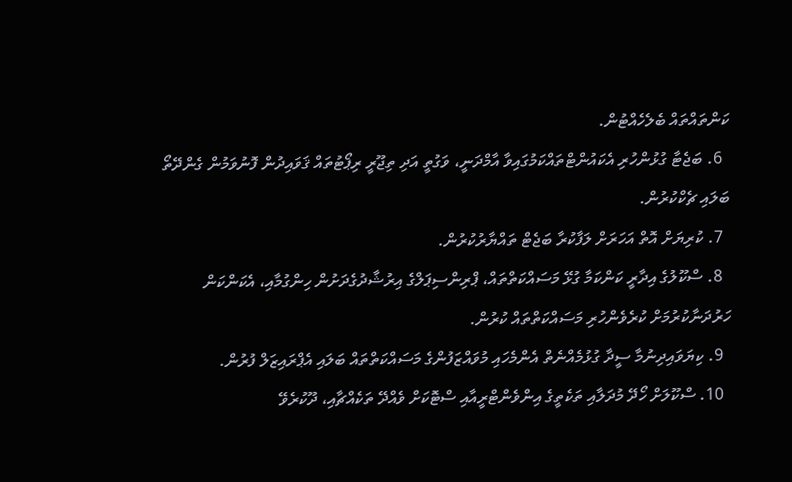ކަންތައްތައް ބެލެހެއްޓުން.
  6. ބަޖެޓާ ގުޅުންހުރި އެކައުންޓްތައްކަމުގައިވާ އާމްދަނީ، ވަގުތީ އަދި ތިޖޫރީ ރިޕޯޓުތައް ޤަވައިދުން ފޮނުވަމުން ގެންދޭތޯ ބަލައި ޗެކްކުރުން.
  7. ކުރިޔަށް އޮތް އަހަރަށް ލަފާކުރާ ބަޖެޓް ތައްޔާރުކުރުން.
  8. ސްކޫލުގެ އިދާރީ ކަންކަމާ ގުޅޭ މަސައްކަތްތައް، ޕްރިންސިޕަލްގެ އިރުޝާދުގެދަށުން ހިންގުމާއި، އެކަންކަން ހަރުދަނާކުރުމަށް ކުރެވެންހުރި މަސައްކަތްތައް ކުރުން.
  9. ކިޔަވައިދިނުމާ ސީދާ ގުޅުމެއްނެތް އެންމެހައި މުވައްޒަފުންގެ މަސައްކަތްތައް ބަލައި އެޕްރައިޒަލް ފުރުން.
  10. ސްކޫލަށް ހޯދޭ މުދަލާއި ތަކެތީގެ އިންވެންޓްރީއާއި ސްޓޮކަށް ވެއްދޭ ތަކެއްޗާއި، ދޫކުރެވޭ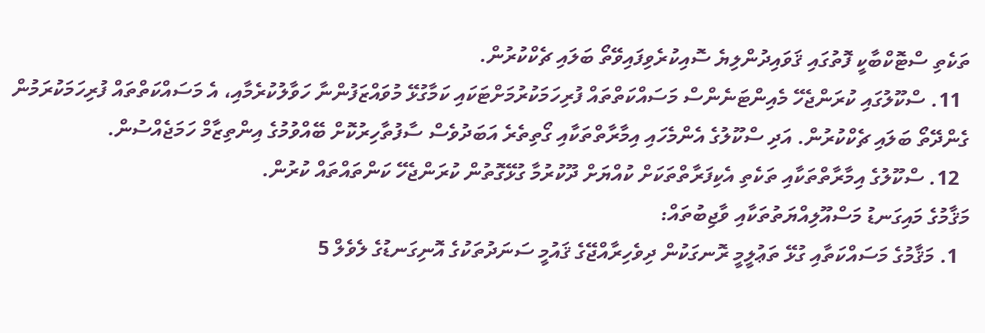ތަކެތި ސްޓޮކްބާކީ ފޮތުގައި ޤަވައިދުންލިޔެ ސޮއިކުރެވިފައިވޭތޯ ބަލައި ޗެކްކުރުން.
  11. ސްކޫލުގައި ކުރަންޖެހޭ މެއިންޓަނެންސް މަސައްކަތްތައް ފުރިހަމަކުރުމަށްޓަކައި ކަމާގުޅޭ މުވައްޒަފުންނާ ހަވާލުކުރެމާއި، އެ މަސައްކަތްތައް ފުރިހަމަކުރަމުން ގެންދޭތޯ ބަލައި ޗެކްކުރުން. އަދި ސްކޫލުގެ އެންމެހައި އިމާރާތްތަކާއި ގޯތިތެރެ އަބަދުވެސް ސާފުތާހިރުކޮށް ބޭއްވުމުގެ އިންތިޒާމް ހަމަޖެއްސުން.
  12. ސްކޫލުގެ އިމާރާތްތަކާއި ތަކެތި އެކިފަރާތްތަކަށް ކުއްޔަށް ދޫކުރުމާ ގުޅޭގޮތުން ކުރަންޖެހޭ ކަންތައްތައް ކުރުން.
މަޤާމުގެ މައިގަނޑު މަސްއޫލިއްޔަތުތަކާއި ވާޖިބުތައް:
  1. މަޤާމުގެ މަސައްކަތާއި ގުޅޭ ތަޢުލީމީ ރޮނގަކުން ދިވެހިރާއްޖޭގެ ޤައުމީ ސަނަދުތަކުގެ އޮނިގަނޑުގެ ލެވެލް 5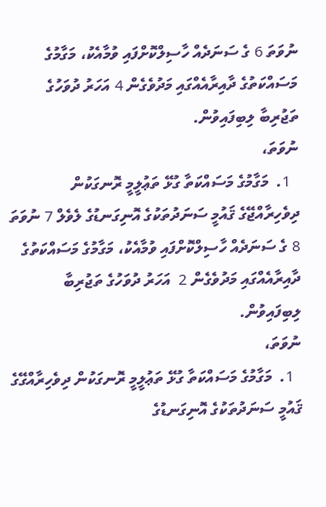ނުވަތަ 6 ގެ ސަނަދެއް ހާސިލްކޮށްފައި ވުމާއެކު، މަގާމުގެ މަސައްކަތުގެ ދާއިރާއެއްގައި މަދުވެގެން 4 އަހަރު ދުވަހުގެ ތަޖުރިބާ ލިބިފައިވުން.
ނުވަތަ،
  1.  މަގާމުގެ މަސައްކަތާ ގުޅޭ ތަޢުލީމީ ރޮނގަކުން ދިވެހިރާއްޖޭގެ ޤައުމީ ސަނަދުތަކުގެ އޮނިގަނޑުގެ ލެވެލް 7 ނުވަތަ 8 ގެ ސަނަދެއް ހާސިލްކޮށްފައި ވުމާއެކު، މަގާމުގެ މަސައްކަތުގެ ދާއިރާއެއްގައި މަދުވެގެން 2  އަހަރު ދުވަހުގެ ތަޖުރިބާ ލިބިފައިވުން.
ނުވަތަ،
  1.  މަގާމުގެ މަސައްކަތާ ގުޅޭ ތަޢުލީމީ ރޮނގަކުން ދިވެހިރާއްގޭގެ ޤައުމީ ސަނަދުތަކުގެ އޮނިގަނޑުގެ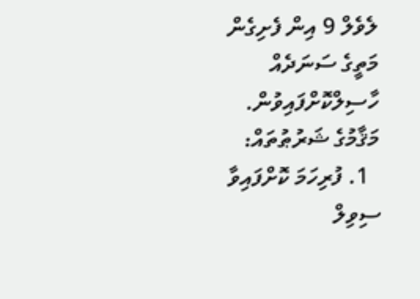ލެވެލް 9 އިން ފެށިގެން މަތީގެ ސަނަދެއް ހާސިލްކޮށްފައިވުން.
މަޤާމުގެ ޝަރުޠުތައް:
  1. ފުރިހަމަ ކޮށްފައިވާ ސިވިލް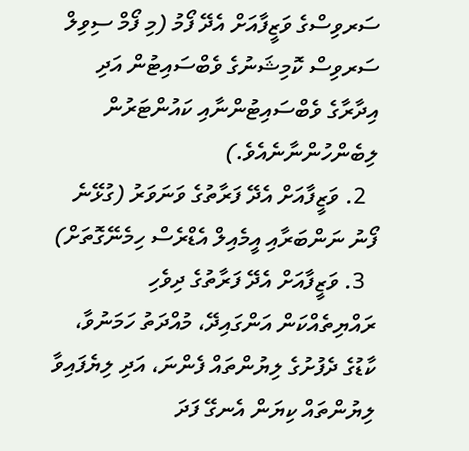ސަރވިސްގެ ވަޒީފާއަށް އެދޭ ފޯމު (މި ފޯމް ސިވިލް ސަރވިސް ކޮމިޝަނުގެ ވެބްސައިޓުން އަދި އިދާރާގެ ވެބްސައިޓުންނާއި ކައުންޓަރުން ލިބެންހުންނާނެއެވެ.)
  2. ވަޒީފާއަށް އެދޭ ފަރާތުގެ ވަނަވަރު (ގުޅޭނެ ފޯނު ނަންބަރާއި އީމެއިލް އެޑްރެސް ހިމެނޭގޮތަށް)
  3. ވަޒީފާއަށް އެދޭ ފަރާތުގެ ދިވެހި ރައްޔިތެއްކަން އަންގައިދޭ، މުއްދަތު ހަމަނުވާ، ކާޑުގެ ދެފުށުގެ ލިޔުންތައް ފެންނަ، އަދި ލިޔެފައިވާ ލިޔުންތައް ކިޔަން އެނގޭ ފަދަ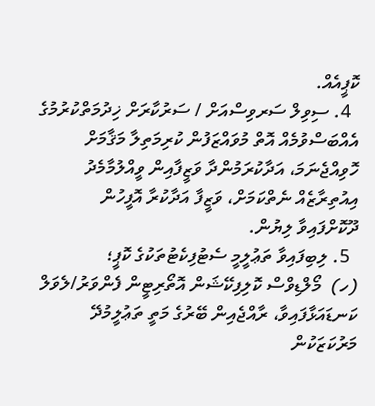ކޮޕީއެއް.
  4. ސިވިލް ސަރވިސްއަށް / ސަރުކާރަށް ޚިދުމަތްކުރުމުގެ އެއްބަސްވުމެއް އޮތް މުވައްޒަފުން ކުރިމަތިލާ މަޤާމަށް ހޮވިއްޖެނަމަ، އަދާކުރަމުންދާ ވަޒީފާއިން ވީއްލުމާމެދު އިއުތިރާޒެއް ނެތްކަމަށް، ވަޒީފާ އަދާކުރާ އޮފީހުން ދޫކޮށްފައިވާ ލިޔުން.
  5. ލިބިފައިވާ ތަޢުލީމީ ސެޓުފިކެޓުތަކުގެ ކޮޕީ؛
(ހ)  މޯލްޑިވްސް ކޮލިފިކޭޝަން އޮތޯރިޓީން ފެންވަރު/ލެވަލް ކަނޑައަޅާފައިވާ، ރާއްޖެއިން ބޭރުގެ މަތީ ތަޢުލީމުދޭ މަރުކަޒަކުން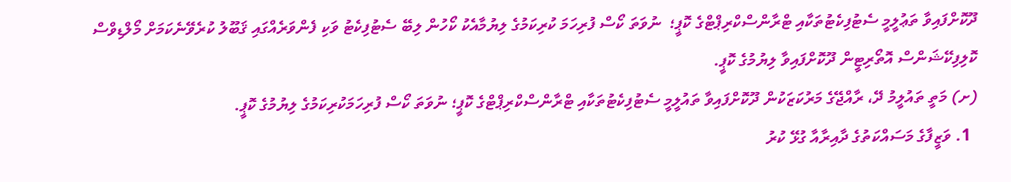ދޫކޮށްފައިވާ ތަޢުލީމީ ސެޓުފިކެޓުތަކާއި ޓްރާންސްކްރިޕްޓްގެ ކޮޕީ؛  ނުވަތަ ކޯސް ފުރިހަމަ ކުރިކަމުގެ ލިޔުމާއެކު ކޯހުން ލިބޭ ސެޓުފިކެޓު ވަކި ފެންވަރެއްގައި ޤަބޫލު ކުރެވޭނެކަމަށް މޯލްޑިވްސް ކޮލިފިކޭޝަންސް އޮތޯރިޓީން ދޫކޮށްފައިވާ ލިޔުމުގެ ކޮޕީ.
(ށ) މަތީ ތައުލީމު ދޭ، ރާއްޖޭގެ މަރުކަޒަކުން ދޫކޮށްފައިވާ ތައުލީމީ ސެޓުފިކެޓުތަކާއި ޓްރާންސްކްރިޕްޓްގެ ކޮޕީ؛ ނުވަތަ ކޯސް ފުރިހަމަކުރިކަމުގެ ލިޔުމުގެ ކޮޕީ.
  1. ވަޒީފާގެ މަސައްކަތުގެ ދާއިރާއާ ގުޅޭ ކުރު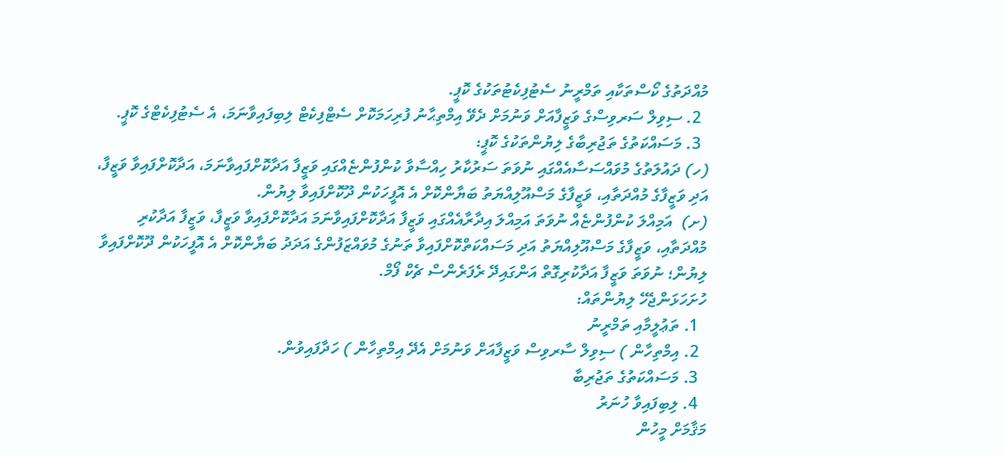މުއްދަތުގެ ކޯސްތަކާއި ތަމްރީނު ސެޓުފިކެޓުތަކުގެ ކޮޕީ.
  2. ސިވިލް ސަރވިސްގެ ވަޒީފާއަށް ވަނުމަށް ދެވޭ އިމްތިޙާނު ފުރިހަމަކޮށް ސެޓްފިކެޓް ލިބިފައިވާނަމަ، އެ ސެޓުފިކެޓްގެ ކޮޕީ.
  3. މަސައްކަތުގެ ތަޖުރިބާގެ ލިޔުންތަކުގެ ކޮޕީ:
(ހ) ދައުލަތުގެ މުވައްސަސާއެއްގައި ނުވަތަ ސަރުކާރު ހިއްސާވާ ކުންފުންޏެއްގައި ވަޒީފާ އަދާކޮށްފައިވާނަމަ، އަދާކޮށްފައިވާ ވަޒީފާ، އަދި ވަޒީފާގެ މުއްދަތާއި، ވަޒީފާގެ މަސްއޫލިއްޔަތު ބަޔާންކޮށް އެ އޮފީހަކުން ދޫކޮށްފައިވާ ލިޔުން.
(ށ)  އަމިއްލަ ކުންފުންޏެއް ނުވަތަ އަމިއްލަ އިދާރާއެއްގައި ވަޒީފާ އަދާކޮށްފައިވާނަމަ އަދާކޮށްފައިވާ ވަޒީފާ، ވަޒީފާ އަދާކުރި މުއްދަތާއި، ވަޒީފާގެ މަސްއޫލިއްޔަތު އަދި މަސައްކަތްކޮށްފައިވާ ތަނުގެ މުވައްޒަފުންގެ އަދަދު ބަޔާންކޮށް އެ އޮފީހަކުން ދޫކޮށްފައިވާ ލިޔުން؛ ނުވަތަ ވަޒީފާ އަދާކުރިގޮތް އަންގައިދޭ ރެފަރެންސް ޗެކް ފޯމް.
ހުށަހަޅަންޖެހޭ ލިޔުންތައް:
  1. ތަޢުލީމާއި ތަމްރީނު
  2. އިމްތިހާން ) ސިވިލް ސާރވިސް ވަޒީފާއަށް ވަނުމަށް އެދޭ އިމްތިހާން ) ހަދާފައިވުން.
  3. މަސައްކަތުގެ ތަޖުރިބާ
  4. ލިބިފައިވާ ހުނަރު
މަޤާމަށް މީހުން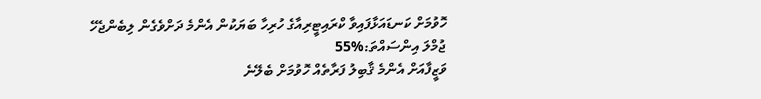ހޮވުމަށް ކަނޑައަޅާފައިވާ ކްރައިޓީރިއާގެ ހުރިހާ ބަޔަކުން އެންމެ ދަށްވެގެން ލިބެންޖެހޭ ޖުމްލަ އިންސައްތަ:%55
ވަޒީފާއަށް އެންމެ ޤާބިލު ފަރާތެއް ހޮވުމަށް ބެލޭނެ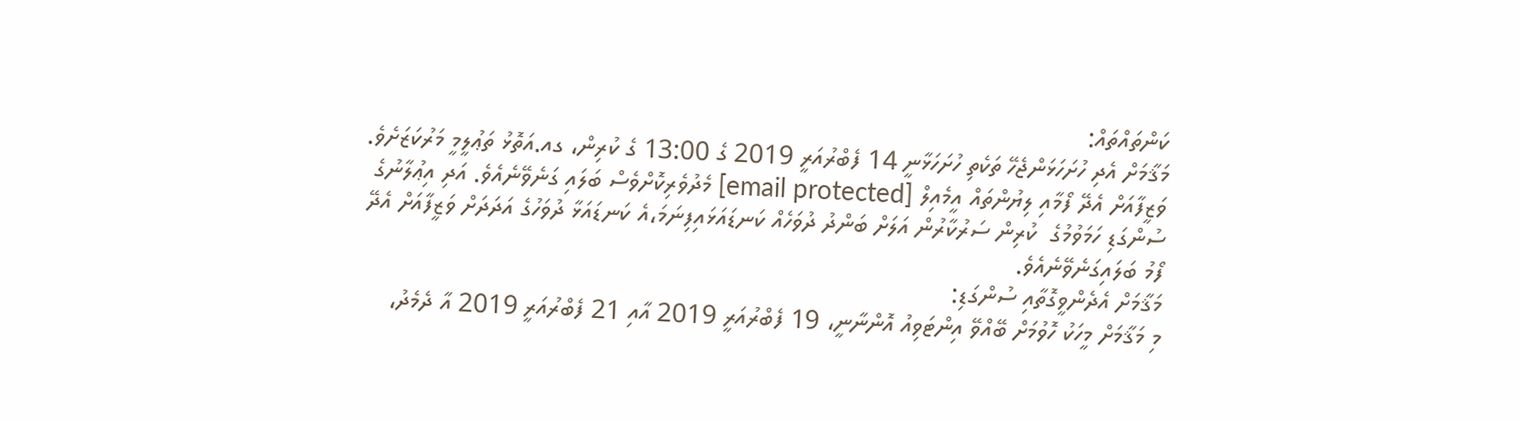ކަންތައްތައް:
މަޤާމަށް އެދި ހުށަހަޅަންޖެހޭ ތަކެތި ހުށަހަޅާނީ 14 ފެބްރުއަރީ 2019 ގެ 13:00 ގެ ކުރިން، ގއ.އަތޮޅު ތަޢުލީމީ މަރުކަޒަށެވެ. ވަޒީފާއަށް އެދޭ ފޯމާއި ލިޔުންތައް އީމެއިލް [email protected] މެދުވެރިކޮށްވެސް ބަލައި ގަނެވޭނެއެވެ. އަދި އިޢުލާނުގެ ސުންގަޑި ހަމަވުމުގެ  ކުރިން ސަރުކާރުން އަލަށް ބަންދު ދުވަހެއް ކަނޑައަޅައިފިނަމަ،އެ ކަނޑައަޅާ ދުވަހުގެ އަދަދަށް ވަޒީފާއަށް އެދޭ ފޯމު ބަލައިގަނެވޭނެއެވެ.
މަޤާމަށް އެދެންވީގޮތާއި ސުންގަޑި:
މި މަޤާމަށް މީހަކު ހޮވުމަށް ބޭއްވޭ އިންޓަވިއު އޮންނާނީ، 19 ފެބްރުއަރީ 2019 އާއި 21 ފެބްރުއަރީ 2019 އާ ދެމެދު،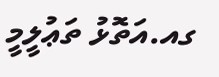ގއ.އަތޮޅު ތަޢުލީމީ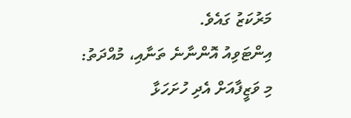މަރުކަޒު ގައެވެ.
އިންޓަވިއު އޮންނާނެ ތަނާއި، މުއްދަތު:
މި ވަޒީފާއަށް އެދި ހުށަހަޅާ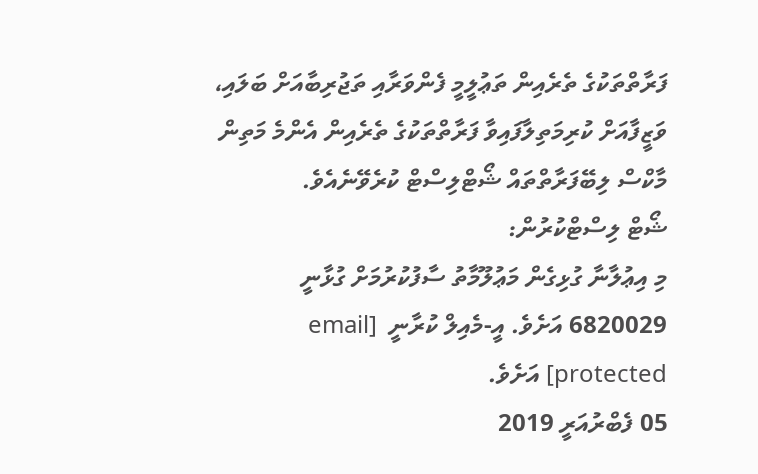ފަރާތްތަކުގެ ތެރެއިން ތަޢުލީމީ ފެންވަރާއި ތަޖުރިބާއަށް ބަލައި، ވަޒީފާއަށް ކުރިމަތިލާފައިވާ ފަރާތްތަކުގެ ތެރެއިން އެންމެ މަތިން މާކްސް ލިބޭފަރާތްތައް ޝޯޓްލިސްޓް ކުރެވޭނެއެވެ.
ޝޯޓް ލިސްޓްކުރުން:
މި އިޢުލާނާ ގުޅިގެން މަޢުލޫމާތު ސާފުކުރުމަށް ގުޅާނީ 6820029 އަށެވެ. އީ-މެއިލް ކުރާނީ  [email protected] އަށެވެ.
05 ފެބްރުއަރީ 2019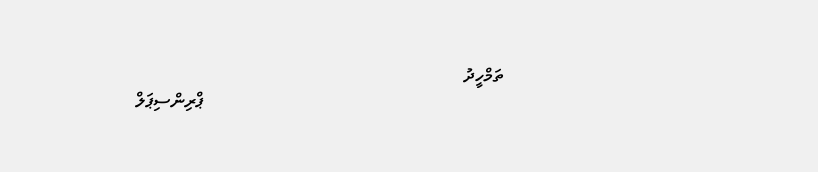ތަމްހީދު
                                                                    ޕްރިންސިޕަލް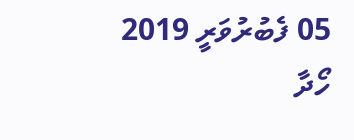05 ފެބުރުވަރީ 2019
ހޯދާ